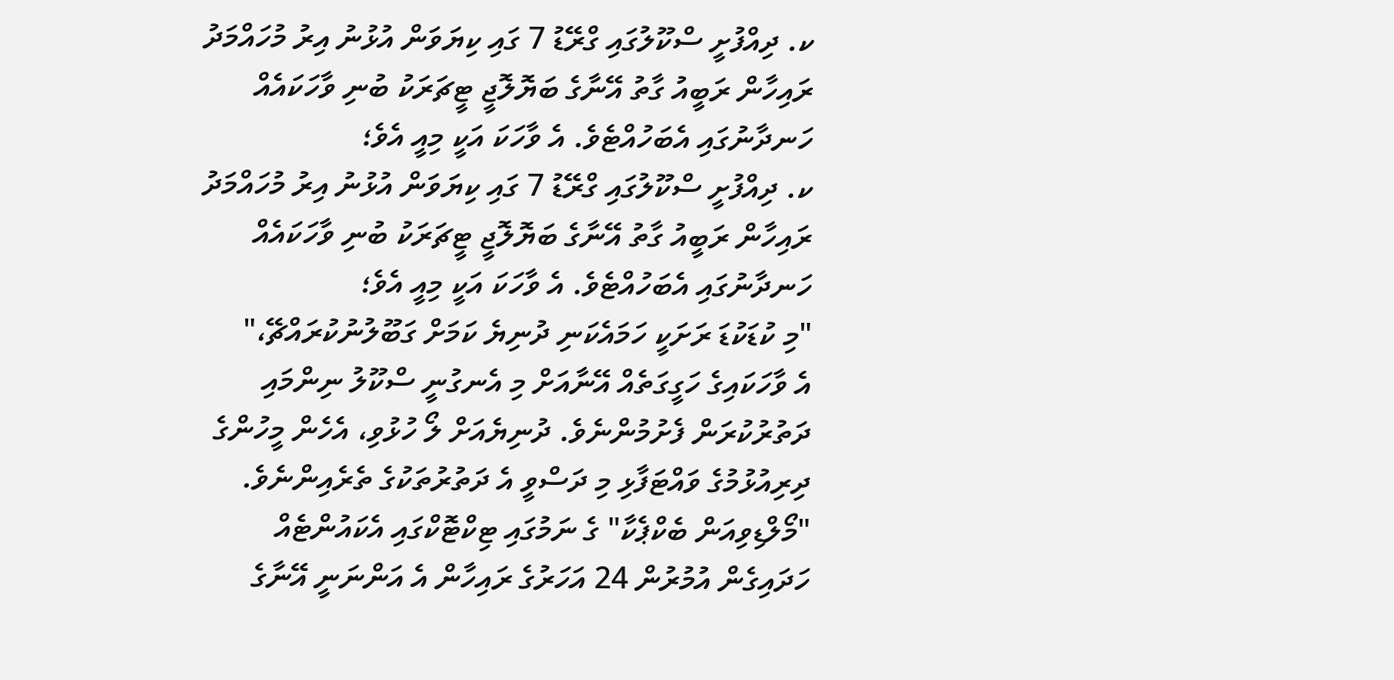ކ. ދިއްފުށީ ސްކޫލުގައި ގްރޭޑު 7 ގައި ކިޔަވަން އުޅުނު އިރު މުހައްމަދު ރައިހާން ރަބީއު ގާތު އޭނާގެ ބަޔޮލޮޖީ ޓީޗަރަކު ބުނި ވާހަކައެއް ހަނދާނުގައި އެބަހުއްޓެވެ. އެ ވާހަކަ އަކީ މިއީ އެވެ؛
ކ. ދިއްފުށީ ސްކޫލުގައި ގްރޭޑު 7 ގައި ކިޔަވަން އުޅުނު އިރު މުހައްމަދު ރައިހާން ރަބީއު ގާތު އޭނާގެ ބަޔޮލޮޖީ ޓީޗަރަކު ބުނި ވާހަކައެއް ހަނދާނުގައި އެބަހުއްޓެވެ. އެ ވާހަކަ އަކީ މިއީ އެވެ؛
"މި ކުޑަކުޑަ ރަށަކީ ހަމައެކަނި ދުނިޔެ ކަމަށް ގަބޫލުނުކުރައްޗޭ،"
އެ ވާހަކައިގެ ހަގީގަތެއް އޭނާއަށް މި އެނގުނީ ސްކޫލު ނިންމައި ދަތުރުކުރަން ފެށުމުންނެވެ. ދުނިޔެއަށް ލޯ ހުޅުވި، އެހެން މީހުންގެ ދިރިއުޅުމުގެ ވައްޓަފާޅި މި ދަސްވީ އެ ދަތުރުތަކުގެ ތެރެއިންނެވެ.
"މޯލްޑިވިއަން ބެކްޕެކާ" ގެ ނަމުގައި ޓިކްޓޮކްގައި އެކައުންޓެއް ހަދައިގެން އުމުރުން 24 އަހަރުގެ ރައިހާން އެ އަންނަނީ އޭނާގެ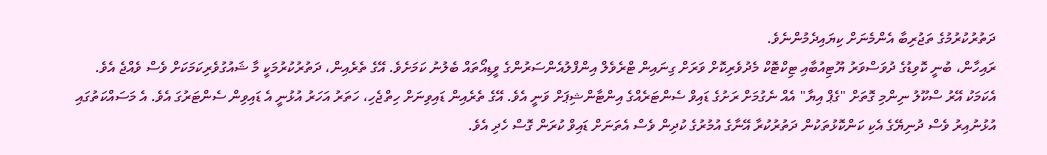ދަތުރުކުރުމުގެ ތަޖުރިބާ އެންމެނަށް ކިޔައިދެމުންނެވެ.
ރައިހާން، ބުނީ ކޮވިޑުގެ ދުވަސްވަރު ޔޫޓިއުބާއި ޓިކްޓޮކް މެދުވެރިކޮށް ވަރަށް ގިނައިން ޓްރެވެލް އިންފްލުއެންސަރުންގެ ވީޑިއޯތައް ބެލުނު ކަމަށެވެ. އޭގެ ތެރެއިން، ދަތުރުކުރުމަކީ މާ ޝައުގުވެރިކަމަކަށް ވެސް ވެއްޖެ އެވެ.
އެކަމަކު އޭރު ސްކޫލު ނިންމި ގޮތަށް "ގެޕް އިޔާ" އެއް ނެގުމަށް ރަށުގެ ޑައިވް ސެންޓަރެއްގެ އިންޓާންޝިޕަށް ވަނީ އެވެ. އޭގެ ތެރެއިން ޑައިވިނަށް ހިތްޖެހި، ހަތަރު އަހަރު އުޅުނީ އެ ޑައިވިން ސެންޓަރުގަ އެވެ. އެ މަސައްކަތުގައި އުޅުނުއިރު ވެސް ދުނިޔޭގެ އެކި ކަންކޮޅުތަކުން ދަތުރުކުރާ އޭނާގެ އުމުރުގެ ކުދިން ވެސް އެތަނަށް ޑައިވް ކުރަން ގޮސް ހެދި އެވެ.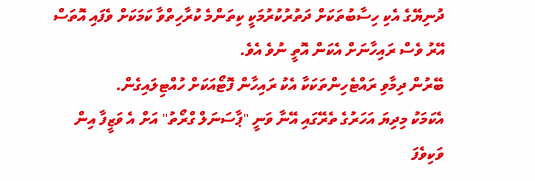ދުނިޔޭގެ އެކި ހިސާބުތަކަށް ދަތުރުކުރުމަކީ ކިތަންމެ ކުރާހިތްވާ ކަމަކަށް ވެފައި އޮތަސް އޭރު ވެސް ރައިހާނަށް އެކަން އޮތީ ނުވެ އެވެ.
ބޭރުން ދިމާވި ރައްޓެހިންތަކަކާ އެކު ރައިހާން ފޮޓޯއަކަށް ހުއްޓިލައިގެން.
އެކަމަކު މިދިޔަ އަހަރުގެ ތެރޭގައި އޭނާ ވަނީ "ޕާސަނަލް ގްރޯތު" އަށް އެ ވަޒީފާ އިން ވަކިވެފަ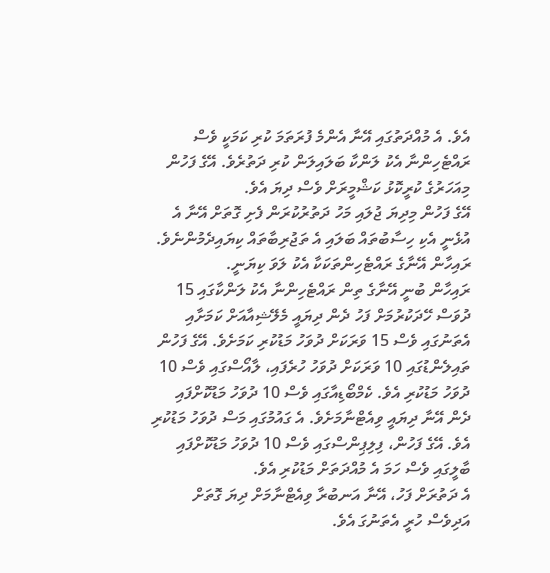އެވެ. އެ މުއްދަތުގައި އޭނާ އެންމެ ފުރަތަމަ ކުރި ކަމަކީ ވެސް ރައްޓެހިންނާ އެކު ލަންކާ ބަލައިލަން ކުރި ދަތުރެވެ. އޭގެ ފަހުން މިއަހަރުގެ ކުރީކޮޅު ކަޝްމީރަށް ވެސް ދިޔަ އެވެ.
އޭގެ ފަހުން މިދިޔަ ޖުލައި މަހު ދަތުރުކުރަން ފެށި ގޮތަށް އޭނާ އެ އުޅެނީ އެކި ހިސާބުތައް ބަލައި އެ ތަޖުރިބާތައް ކިޔައިދެމުންނެވެ.
ރައިހާން އޭނާގެ ރައްޓެހިންތަކަކާ އެކު ލަވަ ކިޔަނީ.
ރައިހާން ބުނީ އޭނާގެ ތިން ރައްޓެހިންނާ އެކު ލަންކާގައި 15 ދުވަސް ހޭދަކުރުމަށް ފަހު ދެން ދިޔައީ މެލޭޝިއާއަށް ކަމަށާއި އެތަނުގައި ވެސް 15 ވަރަކަށް ދުވަހު މަޑުކުރި ކަމަށެވެ. އޭގެ ފަހުން ތައިލެންޑުގައި 10 ވަރަކަށް ދުވަހު ހުރެފައި، ލާއޯސްގައި ވެސް 10 ދުވަހު މަޑުކުރި އެވެ. ކެމްބޯޑިއާގައި ވެސް 10 ދުވަހު މަޑުކޮށްފައި ދެން އޭނާ ދިޔައީ ވިއެޓްނާމަށެވެ. އެ ގައުމުގައި މަސް ދުވަހު މަޑުކުރި އެވެ. އޭގެ ފަހުން، ފިލިޕިންސްގައި ވެސް 10 ދުވަހު މަޑުކޮށްފައި ބާލީގައި ވެސް ހަމަ އެ މުއްދަތަށް މަޑުކުރި އެވެ.
އެ ދަތުރަށް ފަހު، އޭނާ އަނބުރާ ވިއެޓްނާމަށް ދިޔަ ގޮތަށް އަދިވެސް ހުރީ އެތަނުގަ އެވެ.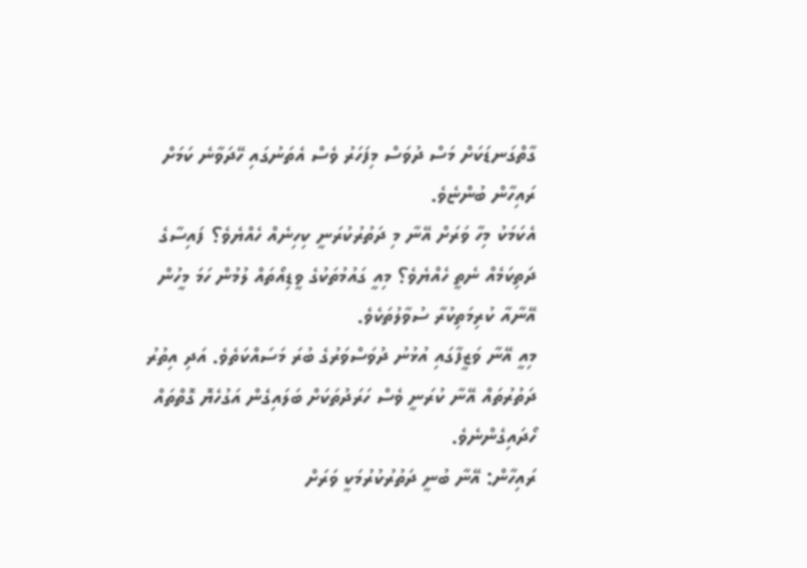ގާތްގަނޑަކަށް މަސް ދުވަސް މިފަހަރު ވެސް އެތަނުގައި ހޭދަވާނެ ކަމަށް ރައިހާން ބުންޏެވެ.
އެކަމަކު މިހާ ވަރަށް އޭނާ މި ދަތުރުކުރަނީ ކިހިނެއް ހެއްޔެވެ؟ ފައިސާގެ ދަތިކަމެއް ނެތީ ހެއްޔެވެ؟ މިއީ ގައުމުތަކުގެ ވީޑިއޯތައް ލުމުން ހަމަ މީހުން އޭނާއާ ކުރިމަތިކުރާ ސުވާލުތަކެވެ.
މިއީ އޭނާ ވަޒީފާގައި އުޅުނު ދުވަސްވަރުގެ ބުރަ މަސައްކަތެވެ. އަދި އިތުރު ދަތުރުތައް އޭނާ ކުރަނީ ވެސް ހަރަދުތަކަށް ބަލައިގެން އަގުހެޔޮ ގޮތްތައް ހޯދައިގެންނެވެ.
ރައިހާން: އޭނާ ބުނީ ދަތުރުކުރުމަކީ ވަރަށް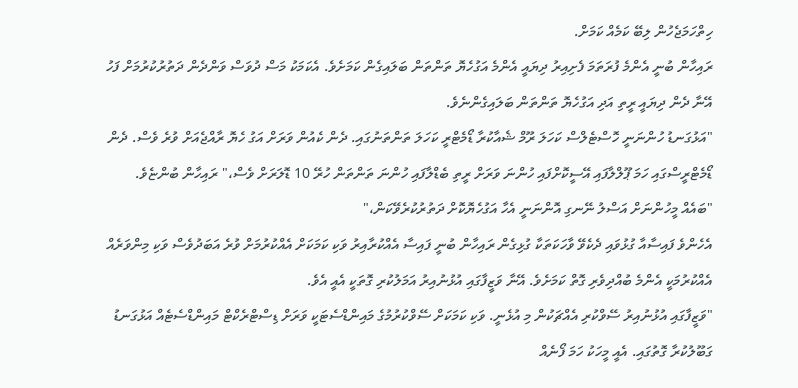ހިތްހަމަޖެހުން ލިބޭ ކަމެއް ކަމަށް.
ރައިހާން ބުނީ އެންމެ ފުރަތަމަ ފެށިއިރު ދިޔައީ އެންމެ އަގުހެޔޮ ތަންތަން ބަލައިގެން ކަމަށެވެ. އެކަމަކު މަސް ދުވަސް ވަންދެން ދަތުރުކުރުމަށް ފަހު އޭނާ ދެން ދިޔައީ ރީތި އަދި އަގުހެޔޮ ތަންތަން ބަލައިގެންނެވެ.
"އަޅުގަނޑު ހުންނަނީ ހޮސްޓެލްސް ކަހަލަ ރޫމް ޝެއާކުރާ ޑޯމެޓްރީ ކަހަލަ ތަންތަނުގައި. ދެން ކެއުން ވަރަށް އަގު ހެޔޮ ރާއްޖެއަށް ވުރެ ވެސް. ދެން ޑޯމެޓްރީސްގައި ހަމަ ޕޫލްލާފައި އޭސީކޮށްފައި ހުންނަ ވަރަށް ރީތި ބެޑްލާފައި ހުންނަ ތަންތަން ހުރޭ 10 ޑޮލަރަށް ވެސް،" ރައިހާން ބުންޏެވެ.
"ބައެއް މީހުންނަށް އަސްލު ނޭނގި އޮންނަނީ އެހާ އަގުހެޔޮކޮށް ދަތުރުކުރެވޭކަން،"
އެހެންވެ ފައިސާއާ ގުޅުވައި ދެކެވޭ ވާހަކަތަކާ ގުޅިގެން ރައިހާން ބުނީ ފައިސާ އެއްކުރާއިރު ވަކި ކަމަކަށް އެއްކުރުމަށް ވުރެ އަބަދުވެސް ވަކި މިންވަރެއް އެއްކުރުމަކީ އެންމެ ބުއްދިވެރި ގޮތް ކަމަށެވެ. އޭނާ ވަޒީފާގައި އުޅުނުއިރު އަމަލުކުރި ގޮތަކީ އެއީ އެވެ.
"ވަޒީފާގައި އުޅުނުއިރު ސޭވްކުރި އެއްޗަކުން މި އުޅެނީ. ވަކި ކަމަކަށް ސޭވްކުރުމުގެ މައިންޑްސެޓަކީ ވަރަށް ޑިސްޓްރެކްޓް މައިންޑްސެޓެއް އަޅުގަނޑު ގަބޫލުކުރާ ގޮތުގައި. އެއީ މީހަކު ހަމަ ފޯނެއް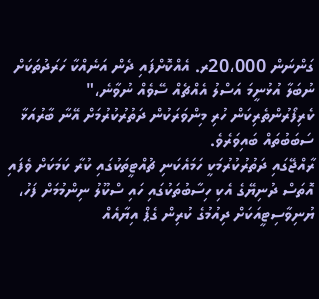ގަންނަން 20،000ރ. އެއްކޮށްފައި ދެން އަނެއްކާ ހަރަދުތަކަށް ނުބަލާ އުޅުނީމަ އަސްލު އެއްޗެއް ސޭވެއް ނުވާނެ،"
ކެރިފޯރުންތެރިކަން ހުރި މިންވަރަކުން ދަތުރުކުރުމަށް އޭނާ ބާރުއަޅާ ސަބަބުތައް ބައިވަރެވެ.
ރާއްޖޭގައި ދަތުރުކުރުމަކީ ހަމައެކަނި ޗުއްޓީތަކުގައި ކުރާ ކަމަކަށް ވެފައި އޮތަސް ދުނިޔޭގެ އެކި ހިސާބުތަކުގައި ހައި ސްކޫލު ނިންމުމަށް ފަހު، ޔުނިވާސިޓީއަކަށް ދިއުމުގެ ކުރިން ގެޕް އިޔާއެއް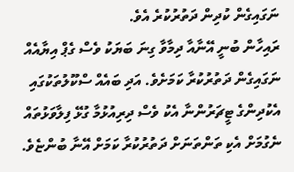ނަގައިގެން ކުދިން ދަތުރުކުރެ އެވެ.
ރައިހާން ބުނީ އޭނާއާ ދިމާވާ ގިނަ ބަޔަކު ވެސް ގެޕް އިޔާއެއް ނަގައިގެން ދަތުރުކުރާ ކަމަށެވެ. އަދި ބައެއް ސްކޫލުތަކުގައި އެކުދިންގެ ޓީޗަރުންނާ އެކު ވެސް ދިރިއުޅުމާ ގުޅޭ ފިލާވަޅުތައް ނެގުމަށް އެކި ތަންތަނަށް ދަތުރުކުރާ ކަމަށް އޭނާ ބުންޏެވެ.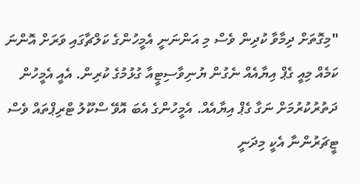"މިގޮތަށް ދިމާވާ ކުދިން ވެސް މި އަންނަނީ އެމީހުންގެ ކަލްޗާގައި ވަރަށް އޮންނަ ކަމެއް މިއީ ގެޕް އިޔާއެއް ނެގުން ޔުނިވާސިޓީއާ ގުޅުމުގެ ކުރިން. އެއީ އެމީހުން ދަތުރުކުރުމަށް ނަގާ ގެޕް އިޔާއެއް. އެމީހުންގެ އެބަ އޮވޭ ސްކޫލު ޓްރިޕްތައް ވެސް ޓީޗަރުންނާ އެކީ މިދަނީ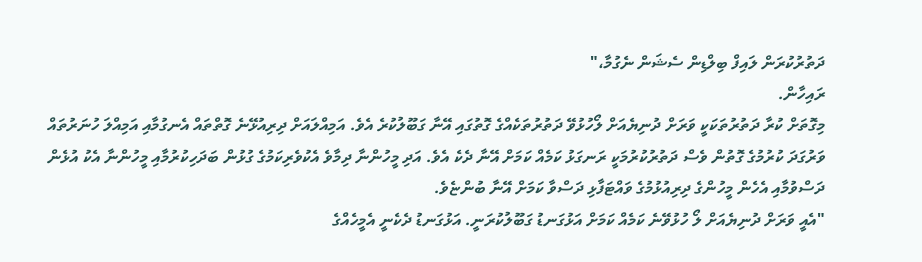ދަތުރުކުރަން ލައިފް ބިލްޑިން ސެޝަން ނެގުމާ،"
ރައިހާން.
މިގޮތަށް ކުރާ ދަތުރުތަކަކީ ވަރަށް ދުނިޔެއަށް ލޯހުޅުވޭ ދަތުރުތަކެއްގެ ގޮތުގައި އޭނާ ގަބޫލުކުރެ އެވެ. އަމިއްލައަށް ދިރިއުޅޭނެ ގޮތްތައް އެނގުމާއި އަމިއްލަ ހުނަރުތައް ވަރުގަދަ ކުރުމުގެ ގޮތުން ވެސް ދަތުރުކުރުމަކީ ރަނގަޅު ކަމެއް ކަމަށް އޭނާ ދެކެ އެވެ. އަދި މީހުންނާ ދިމާވެ އެކުވެރިކަމުގެ ގުޅުން ބަދަހިކުރުމާއި މީހުންނާ އެކު އުޅެން ދަސްވުމާއި އެހެން މީހުންގެ ދިރިއުޅުމުގެ ވައްޓަފާޅި ދަސްވާ ކަމަށް އޭނާ ބުންޏެވެ.
"އެއީ ވަރަށް ދުނިޔެއަށް ލޯ ހުޅުވޭނެ ކަމެއް ކަމަށް އަޅުގަނޑު ގަބޫލުކުރަނީ. އަޅުގަނޑު ދެކެނީ އެމީހެއްގެ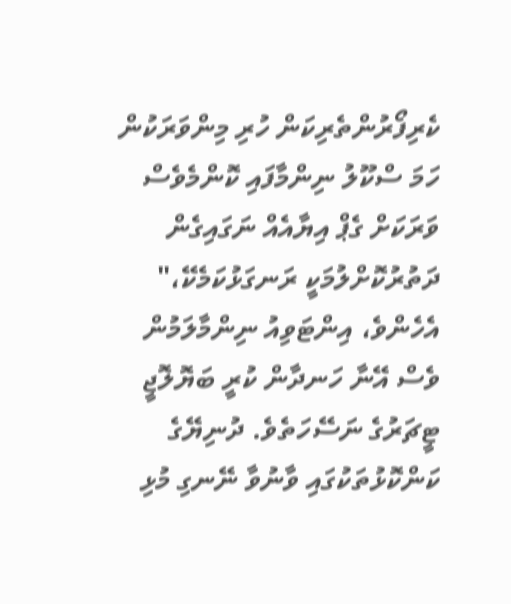ކެރިފޯރުންތެރިކަން ހުރި މިންވަރަކުން ހަމަ ސްކޫލު ނިންމާފައި ކޮންމެވެސް ވަރަކަށް ގެޕް އިޔާއެއް ނަގައިގެން ދަތުރުކޮށްލުމަކީ ރަނގަޅުކަމެކޭ،"
އެހެންވެ، އިންޓަވިއު ނިންމާލަމުން ވެސް އޭނާ ހަނދާން ކުރީ ބަޔޮލޮޖީ ޓީޗަރުގެ ނަސޭހަތެވެ. ދުނިޔޭގެ ކަންކޮޅުތަކުގައި ވާނުވާ ނޭނގި މުޅި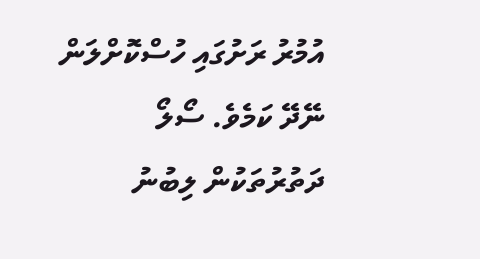އުމުރު ރަށުގައި ހުސްކޮށްލަން ނޭދޭ ކަމެވެ. ސޯލޯ ދަތުރުތަކުން ލިބުނު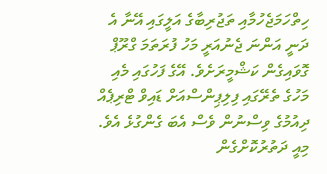ހިތްހަމަޖެހުމާއި ތަޖުރިބާގެ އަލީގައި އޭނާ އެ ދަނީ އަންނަ ޖެނުއަރީ މަހު ފުރަތަމަ ގްރޫޕް ގޮވައިގެން ކަޝްމީރަށެވެ. އޭގެ ފަހުގައި މެއި މަހުގެ ތެރޭގައި ފިލިޕިންސްއަށް ޑައިވް ޓްރިޕެއް ދިއުމުގެ ވިސްނުން ވެސް އެބަ ގެންގުޅެ އެވެ.
މިއީ ދަތުރުކޮށްގެން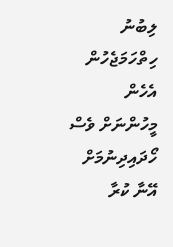ލިބުނު ހިތްހަމަޖެހުން އެހެން މީހުންނަށް ވެސް ހޯދައިދިނުމަށް އޭނާ ކުރާ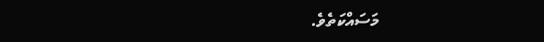މަސައްކަތެވެ.